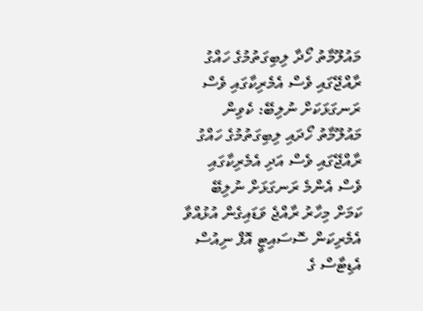މައުލޫމާތު ހޯދާ ލިބިގަތުމުގެ ހައްގު ރާއްޖޭގައި ވެސް އެމެރިކާގައި ވެސް ރަނގަޅަކަށް ނުލިބޭ: ކެވިން
މައުލޫމާތު ހޯދައި ލިބިގަތުމުގެ ހައްގު ރާއްޖޭގައި ވެސް އަދި އެމެރިކާގައި ވެސް އެންމެ ރަނގަޅަށް ނުލިބޭ ކަމަށް މިހާރު ރާއްޖެ ވަޑައިގެން އުޅުއްވާ އެމެރިކަން ސޮސައިޓީ އޮފް ނިއުސް އެޑިޓާސް ގެ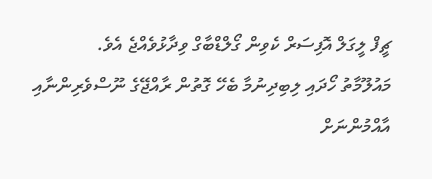ޗީފް ލީގަލް އޮފިސަރް ކެވިން ގޯލްޑްބާގް ވިދާޅުވެއްޖެ އެވެ.
މައުލޫމާތު ހޯދައި ލިބިދިނުމާ ބެހޭ ގޮތުން ރާއްޖޭގެ ނޫސްވެރިންނާއި އާއްމުންނަށް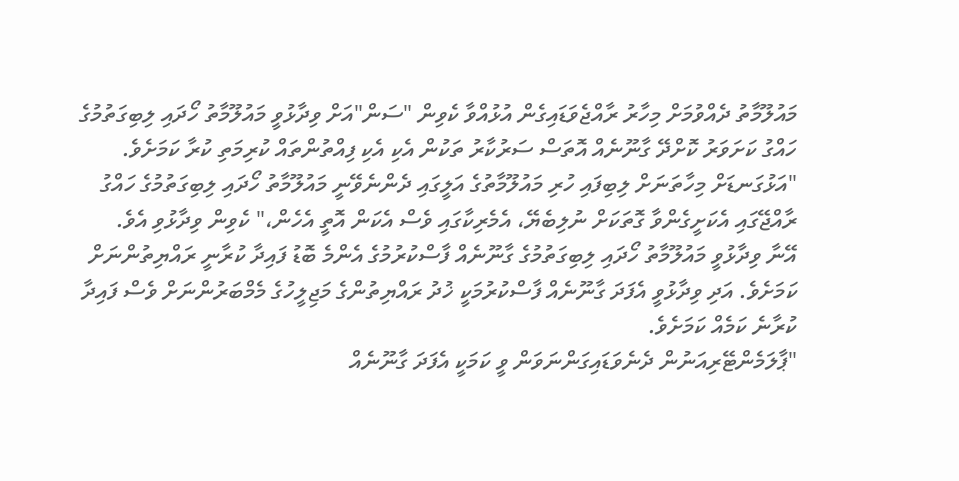މައުލޫމާތު ދެއްވުމަށް މިހާރު ރާއްޖެވަޑައިގެން އުޅުއްވާ ކެވިން "ސަން"އަށް ވިދާޅުވީ މައުލޫމާތު ހޯދައި ލިބިގަތުމުގެ ހައްގު ކަށަވަރު ކޮށްދޭ ގާނޫނެއް އޮތަސް ސަރުކާރު ތަކުން އެކި އެކި ފިއްތުންތައް ކުރިމަތި ކުރާ ކަމަށެވެ.
"އަޅުގަނޑަށް މިހާތަނަށް ލިބިފައި ހުރި މައުލޫމާތުގެ އަލީގައި ދެންނެވޭނީ މައުލޫމާތު ހޯދައި ލިބިގަތުމުގެ ހައްގު ރާއްޖޭގައި އެކަށީގެންވާ ގޮތަކަށް ނުލިބެޔޭ، އެމެރިކާގައި ވެސް އެކަން އޮތީ އެހެން،" ކެވިން ވިދާޅުވި އެވެ.
އޭނާ ވިދާޅުވީ މައުލޫމާތު ހޯދައި ލިބިގަތުމުގެ ގާނޫނެއް ފާސްކުރުމުގެ އެންމެ ބޮޑު ފައިދާ ކުރާނީ ރައްޔިތުންނަށް ކަމަށެވެ. އަދި ވިދާޅުވީ އެފަދަ ގާނޫނެއް ފާސްކުރުމަކީ ޚުދު ރައްޔިތުންގެ މަޖިލީހުގެ މެމްބަރުންނަށް ވެސް ފައިދާ ކުރާނެ ކަމެއް ކަމަށެވެ.
"ޕާލަމެންޓޭރިއަނުން ދެނެވަޑައިގަންނަވަން ވީ ކަމަކީ އެފަދަ ގާނޫނެއް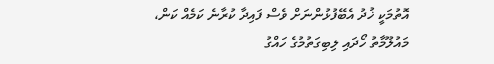އޮތުމަކީ ޚުދު އެބޭފުޅުންނަށް ވެސް ފައިދާ ކުރާނެ ކަމެއް ކަން، މައުލޫމާތު ހޯދައި ލިބިގަތުމުގެ ހައްގު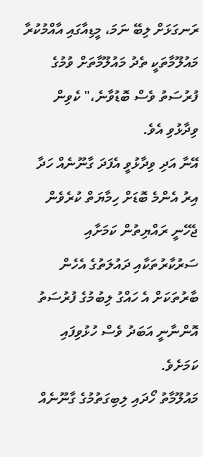ރަނގަޅަށް ލިބޭ ނަމަ، މީޑިއާގައި އާއްމުކުރާ މައުލޫމާތަކީ ތެދު މައުލޫމާތަށް ވުމުގެ ފުރުސަތު ވެސް ބޮޑުވާނެ،" ކެވިން ވިދާޅުވި އެވެ.
އޭނާ އަދި ވިދާޅުވީ އެފަދަ ގާނޫނެއް ހަދާ އިރު އެންމެ ބޮޑަށް ހިމާޔަތް ކުރެވެން ޖެހޭނީ ރައްޔިތުން ކަމަށާއި ސަރުކާރުތަކާއި ދައުލަތުގެ އެހެން ބާރުތަކަށް އެ ހައްގު ލިބުމުގެ ފުރުސަތު އޮންނާނީ އަބަދު ވެސް ހުޅުވިފައި ކަމަށެވެ.
މައުލޫމާތު ހޯދައި ލިބިގަތުމުގެ ގާނޫނެއް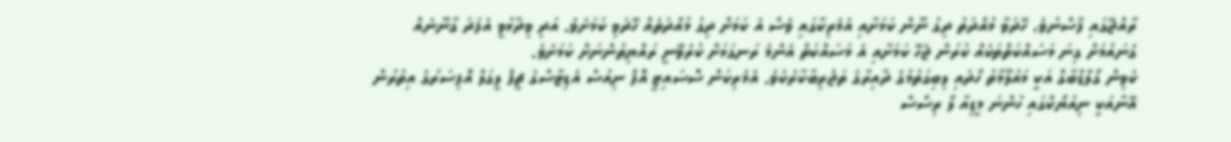ރާއްޖޭގައި ފާސްނުވެ، ހޭދަވާ މުއްދަތު ދިގު ނޫން ކަމަށާއި އެމެރިކާގައި ވެސް އެ ކަމަށް ދިގު މުއްދަތެއް ހޭދަވި ކަމަށެވެ. އަދި ވިދާޅުވީ އެފަދަ ގާނޫނެއް ގެނައުމަށް ގިނަ މަސައްކަތްތަކެއް ކުރަން ޖެހޭ ކަމަށާއި އެ މަސައްކަތް އެންމެ ރަނގަޅަށް ކުރެވޭނީ ރައްޔިތުންނަށް ކަމަށެވެ.
ކެވިން ގޯލްޑްބާގް އަކީ މައުލޫމާތު ހޯދައި ލިބިގަތުމުގެ ދާއިރާގެ ތަޖުރިބާކާރެކެވެ. އެމެރިކަން ސޮސައިޓީ އޮފް ނިއުސް އެޑިޓާސްގެ ޗީފް ލީގަލް އޮފިސަރުގެ އިތުރުން އޭނާއަކީ ނިއުޔޯކްގައި ހުންނަ މީޑިއާ ލޯ ރިސޯސް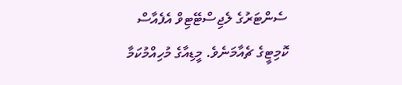ސެންޓަރުގެ ލެޖިސްޓޭޓިވް އެފެއާސް ކޮމިޓީގެ ޗެއާމަނެވެ. މީޑިއާގެ މުހިއްމުކަމާ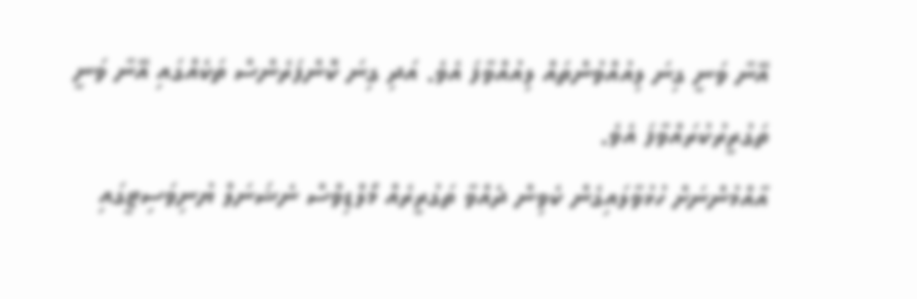އޭނާ ވަނީ ގިނަ ލިއުއްވުންތައް ލިއުއްވާފަ އެވެ. އަދި ގިނަ ކޮންފަރެންސް ތަކެއްގައި އޭނާ ވަނީ ތަގުރީރުކުރައްވާފަ އެވެ.
އާއްމުންނަށް ހުޅުވާލައިގެން ކެވިން ދެއްވާ ތަގުރީރެއް މޯލްޑިވްސް ނެޝަނަލް ޔުނިވަސިޓީގައި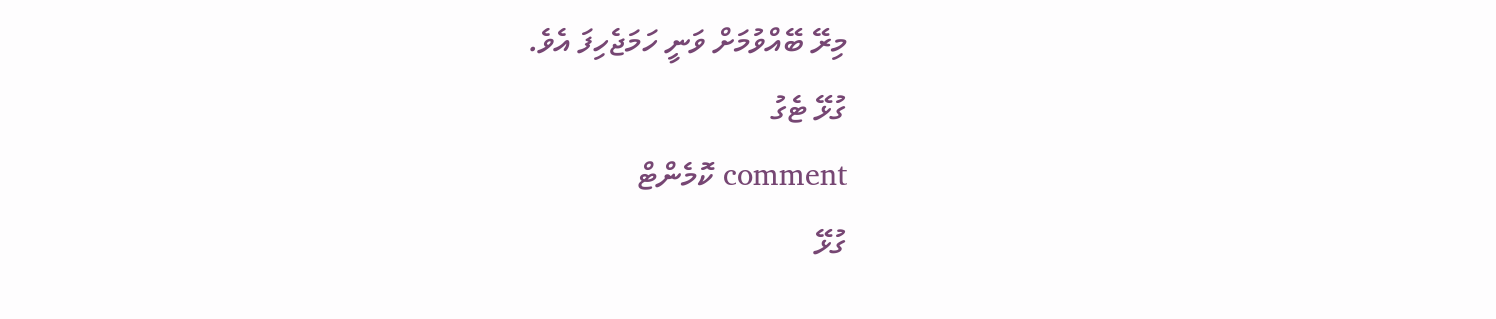މިރޭ ބޭއްވުމަށް ވަނީ ހަމަޖެހިފަ އެވެ.
ގުޅޭ ޓެގު
comment ކޮމެންޓް
ގުޅޭ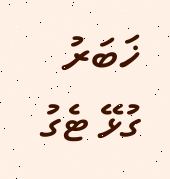ޚަބަރު
ގުޅޭ ޓެގު